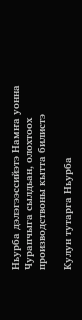Ньурба дэлэгээссийэтэ Намҥа уонна Чурапчыга сылдьан, олохтоох производствоны кытта билистэ

Кулун тутарга Ньурба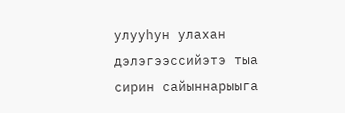улууһун улахан дэлэгээссийэтэ тыа сирин сайыннарыыга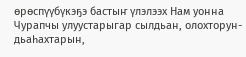өрөспүүбүкэҕэ бастыҥ үлэлээх Нам уонна Чурапчы улуустарыгар сылдьан, олохторун-дьаһахтарын,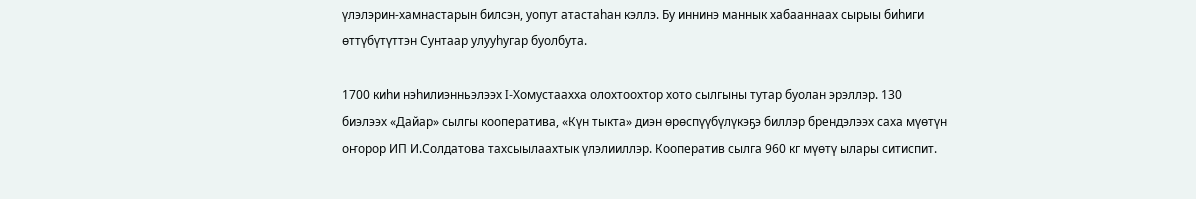үлэлэрин-хамнастарын билсэн, уопут атастаһан кэллэ. Бу иннинэ маннык хабааннаах сырыы биһиги өттүбүтүттэн Сунтаар улууhугар буолбута.

1700 киһи нэһилиэнньэлээх I-Хомустаахха олохтоохтор хото сылгыны тутар буолан эрэллэр. 130 биэлээх «Дайар» сылгы кооператива, «Күн тыкта» диэн өрөспүүбүлүкэҕэ биллэр брендэлээх саха мүөтүн оҥорор ИП И.Солдатова тахсыылаахтык үлэлииллэр. Кооператив сылга 960 кг мүөтү ылары ситиспит.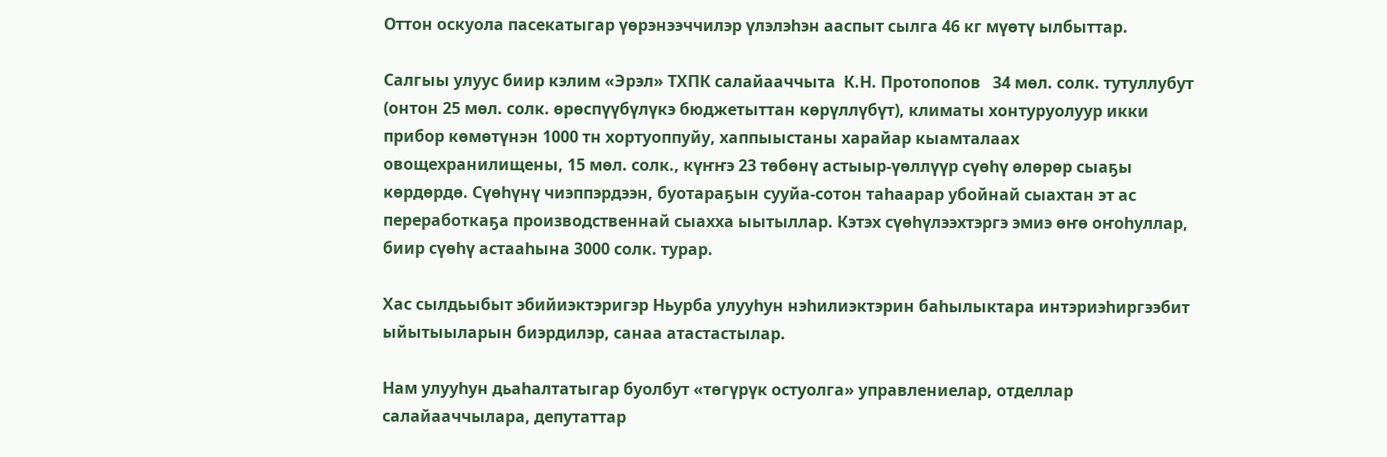Оттон оскуола пасекатыгар үөрэнээччилэр үлэлэһэн ааспыт сылга 46 кг мүөтү ылбыттар.

Салгыы улуус биир кэлим «Эрэл» ТХПК салайааччыта  К.Н. Протопопов   34 мөл. солк. тутуллубут (онтон 25 мөл. солк. өрөспүүбүлүкэ бюджетыттан көрүллүбүт), климаты хонтуруолуур икки прибор көмөтүнэн 1000 тн хортуоппуйу, хаппыыстаны харайар кыамталаах овощехранилищены, 15 мөл. солк., күҥҥэ 23 төбөнү астыыр-үөллүүр сүөһү өлөрөр сыаҕы көрдөрдө. Сүөһүнү чиэппэрдээн, буотараҕын сууйа-сотон таһаарар убойнай сыахтан эт ас переработкаҕа производственнай сыахха ыытыллар. Кэтэх сүөһүлээхтэргэ эмиэ өҥө оҥоһуллар, биир сүөһү астааһына 3000 солк. турар.

Хас сылдьыбыт эбийиэктэригэр Ньурба улууһун нэһилиэктэрин баһылыктара интэриэһиргээбит ыйытыыларын биэрдилэр, санаа атастастылар.

Нам улууһун дьаһалтатыгар буолбут «төгүрүк остуолга» управлениелар, отделлар салайааччылара, депутаттар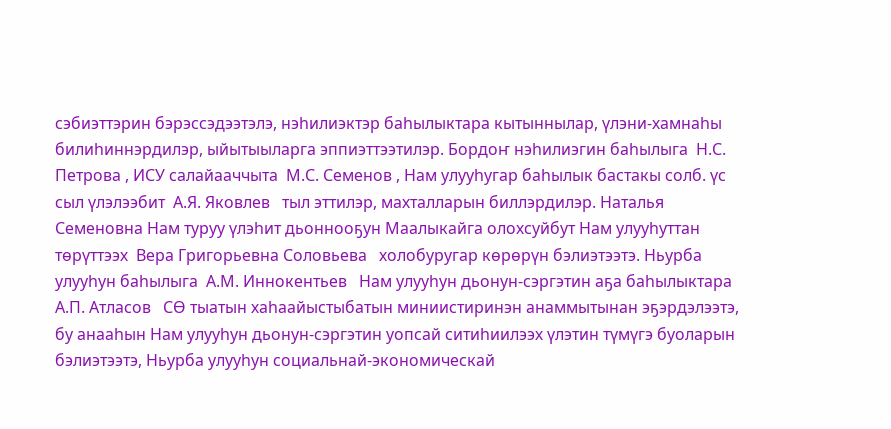сэбиэттэрин бэрэссэдээтэлэ, нэһилиэктэр баһылыктара кытыннылар, үлэни-хамнаһы билиһиннэрдилэр, ыйытыыларга эппиэттээтилэр. Бордоҥ нэһилиэгин баһылыга  Н.С. Петрова , ИСУ салайааччыта  М.С. Семенов , Нам улууһугар баһылык бастакы солб. үс сыл үлэлээбит  А.Я. Яковлев   тыл эттилэр, махталларын биллэрдилэр. Наталья Семеновна Нам туруу үлэһит дьоннооҕун Маалыкайга олохсуйбут Нам улууһуттан төрүттээх  Вера Григорьевна Соловьева   холобуругар көрөрүн бэлиэтээтэ. Ньурба улууһун баһылыга  А.М. Иннокентьев   Нам улууһун дьонун-сэргэтин аҕа баһылыктара  А.П. Атласов   СӨ тыатын хаһаайыстыбатын миниистиринэн анаммытынан эҕэрдэлээтэ, бу анааһын Нам улууһун дьонун-сэргэтин уопсай ситиһиилээх үлэтин түмүгэ буоларын бэлиэтээтэ, Ньурба улууһун социальнай-экономическай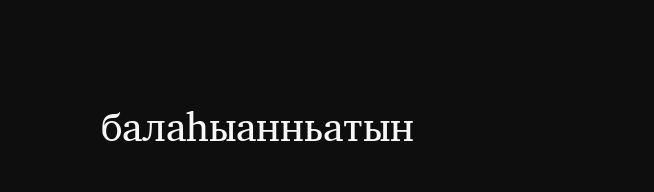балаһыанньатын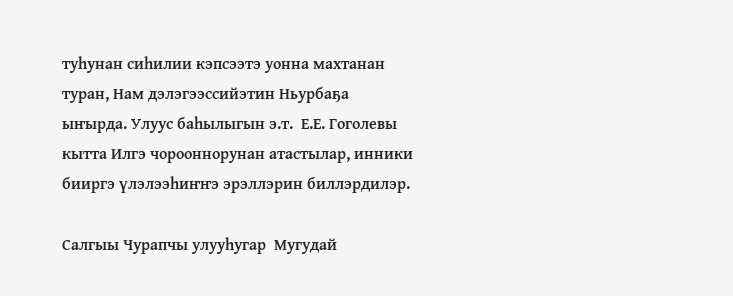туһунан сиһилии кэпсээтэ уонна махтанан туран, Нам дэлэгээссийэтин Ньурбаҕа ыҥырда. Улуус баһылыгын э.т.  Е.Е. Гоголевы   кытта Илгэ чорооннорунан атастылар, инники бииргэ үлэлээһиҥҥэ эрэллэрин биллэрдилэр.

Салгыы Чурапчы улууһугар  Мугудай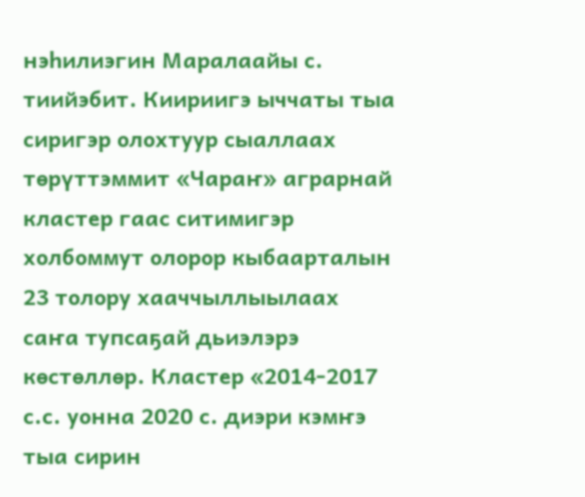нэһилиэгин Маралаайы с. тиийэбит. Киириигэ ыччаты тыа сиригэр олохтуур сыаллаах төрүттэммит «Чараҥ» аграрнай кластер гаас ситимигэр холбоммут олорор кыбаарталын 23 толору хааччыллыылаах саҥа тупсаҕай дьиэлэрэ көстөллөр. Кластер «2014-2017 с.с. уонна 2020 с. диэри кэмҥэ тыа сирин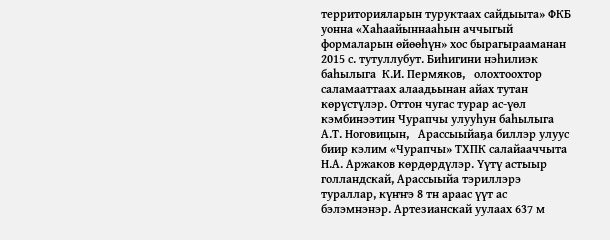территорияларын туруктаах сайдыыта» ФКБ уонна «Хаһаайыннааһын аччыгый формаларын өйөөһүн» хос бырагырааманан 2015 с. тутуллубут. Биһигини нэһилиэк баһылыга  К.И. Пермяков,   олохтоохтор саламааттаах алаадьынан айах тутан көрүстүлэр. Оттон чугас турар ас-үөл кэмбинээтин Чурапчы улууһун баһылыга  А.Т. Ноговицын,   Арассыыйаҕа биллэр улуус биир кэлим «Чурапчы» ТХПК салайааччыта  Н.А. Аржаков көрдөрдүлэр. Үүтү астыыр голландскай, Арассыыйа тэриллэрэ тураллар, күҥҥэ 8 тн араас үүт ас бэлэмнэнэр. Артезианскай уулаах 637 м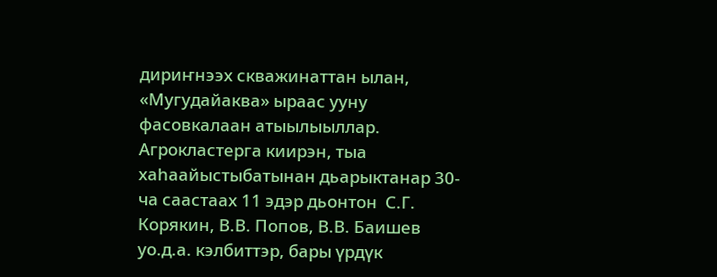дириҥнээх скважинаттан ылан, «Мугудайаква» ыраас ууну фасовкалаан атыылыыллар. Агрокластерга киирэн, тыа хаһаайыстыбатынан дьарыктанар 30-ча саастаах 11 эдэр дьонтон  С.Г. Корякин, В.В. Попов, В.В. Баишев   уо.д.а. кэлбиттэр, бары үрдүк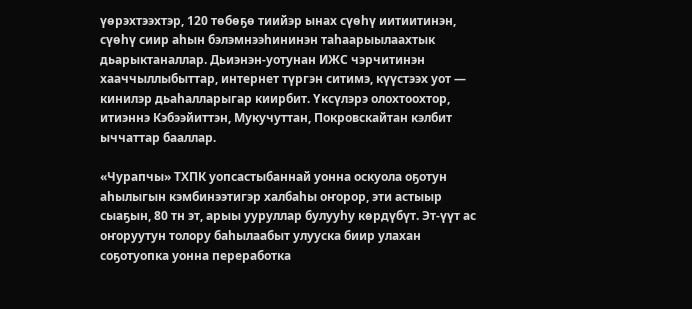үөрэхтээхтэр, 120 төбөҕө тиийэр ынах сүөһү иитиитинэн, сүөһү сиир аһын бэлэмнээһининэн таһаарыылаахтык дьарыктаналлар. Дьиэнэн-уотунан ИЖС чэрчитинэн хааччыллыбыттар, интернет түргэн ситимэ, күүстээх уот — кинилэр дьаһалларыгар киирбит. Үксүлэрэ олохтоохтор, итиэннэ Кэбээйиттэн, Мукучуттан, Покровскайтан кэлбит ыччаттар бааллар.

«Чурапчы» ТХПК уопсастыбаннай уонна оскуола оҕотун аһылыгын кэмбинээтигэр халбаһы оҥорор, эти астыыр сыаҕын, 80 тн эт, арыы ууруллар булууһу көрдүбүт. Эт-үүт ас оҥоруутун толору баһылаабыт улууска биир улахан соҕотуопка уонна переработка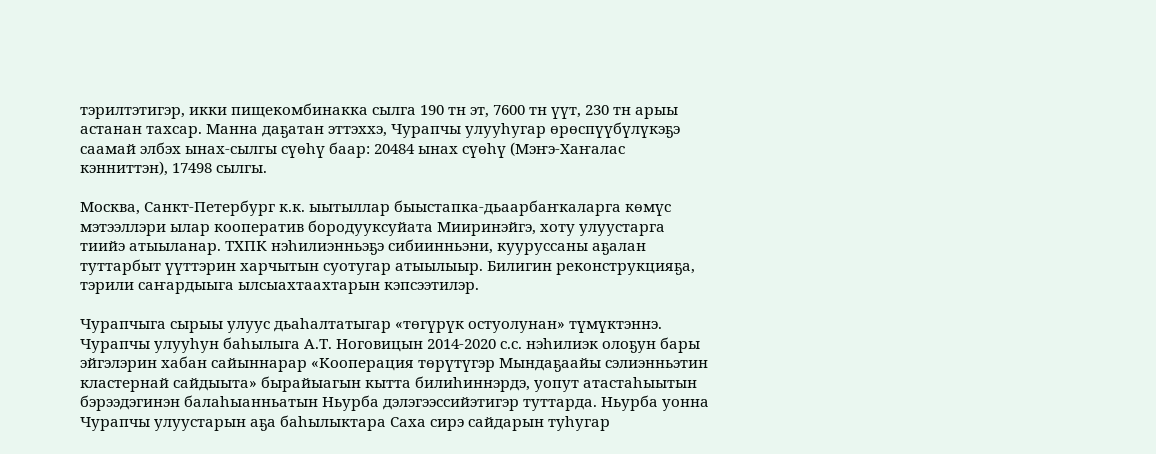тэрилтэтигэр, икки пищекомбинакка сылга 190 тн эт, 7600 тн үүт, 230 тн арыы астанан тахсар. Манна даҕатан эттэххэ, Чурапчы улууһугар өрөспүүбүлүкэҕэ саамай элбэх ынах-сылгы сүөһү баар: 20484 ынах сүөһү (Мэҥэ-Хаҥалас кэнниттэн), 17498 сылгы.

Москва, Санкт-Петербург к.к. ыытыллар быыстапка-дьаарбаҥкаларга көмүс мэтээллэри ылар кооператив бородууксуйата Мииринэйгэ, хоту улуустарга тиийэ атыыланар. ТХПК нэһилиэнньэҕэ сибиинньэни, кууруссаны аҕалан туттарбыт үүттэрин харчытын суотугар атыылыыр. Билигин реконструкцияҕа, тэрили саҥардыыга ылсыахтаахтарын кэпсээтилэр.

Чурапчыга сырыы улуус дьаһалтатыгар «төгүрүк остуолунан» түмүктэннэ. Чурапчы улууһун баһылыга А.Т. Ноговицын 2014-2020 с.с. нэһилиэк олоҕун бары эйгэлэрин хабан сайыннарар «Кооперация төрүтүгэр Мындаҕаайы сэлиэнньэтин кластернай сайдыыта» бырайыагын кытта билиһиннэрдэ, уопут атастаһыытын бэрээдэгинэн балаһыанньатын Ньурба дэлэгээссийэтигэр туттарда. Ньурба уонна Чурапчы улуустарын аҕа баһылыктара Саха сирэ сайдарын туһугар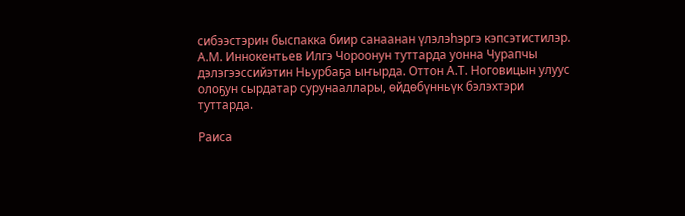сибээстэрин быспакка биир санаанан үлэлэһэргэ кэпсэтистилэр. А.М. Иннокентьев Илгэ Чороонун туттарда уонна Чурапчы дэлэгээссийэтин Ньурбаҕа ыҥырда. Оттон А.Т. Ноговицын улуус олоҕун сырдатар сурунааллары, өйдөбүнньүк бэлэхтэри туттарда.

Раиса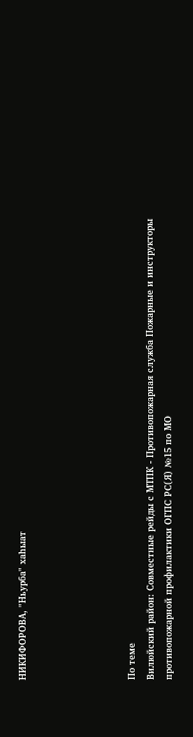НИКИФОРОВА, "Ньурба" хаһыат





По теме
Вилюйский район: Совместные рейды с МТПК - Противопожарная служба Пожарные и инструкторы противопожарной профилактики ОГПС РС(Я) №15 по МО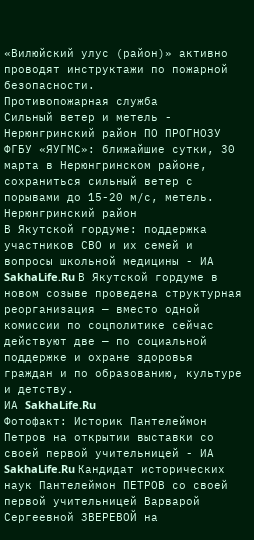«Вилюйский улус (район)» активно проводят инструктажи по пожарной безопасности.
Противопожарная служба
Сильный ветер и метель - Нерюнгринский район ПО ПРОГНОЗУ ФГБУ «ЯУГМС»: ближайшие сутки, 30 марта в Нерюнгринском районе, сохраниться сильный ветер с порывами до 15-20 м/с, метель.
Нерюнгринский район
В Якутской гордуме: поддержка участников СВО и их семей и вопросы школьной медицины - ИА SakhaLife.Ru В Якутской гордуме в новом созыве проведена структурная реорганизация — вместо одной комиссии по соцполитике сейчас действуют две — по социальной поддержке и охране здоровья граждан и по образованию, культуре и детству.
ИА SakhaLife.Ru
Фотофакт: Историк Пантелеймон Петров на открытии выставки со своей первой учительницей - ИА SakhaLife.Ru Кандидат исторических наук Пантелеймон ПЕТРОВ со своей первой учительницей Варварой Сергеевной ЗВЕРЕВОЙ на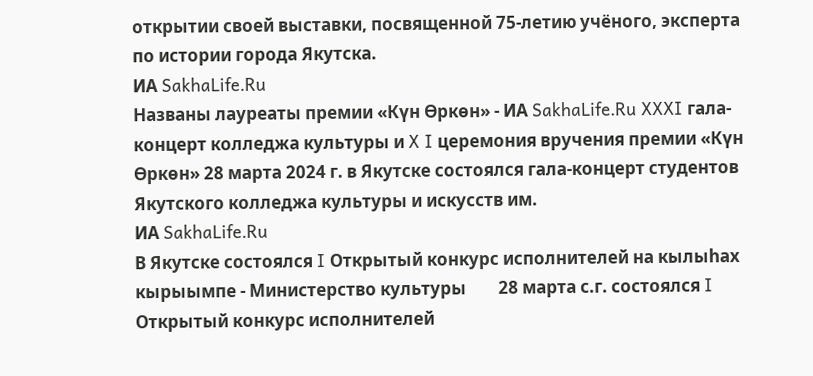открытии своей выставки, посвященной 75-летию учёного, эксперта по истории города Якутска.
ИА SakhaLife.Ru
Названы лауреаты премии «Күн Өркөн» - ИА SakhaLife.Ru XXXI гала-концерт колледжа культуры и X I церемония вручения премии «Күн Өркөн» 28 марта 2024 г. в Якутске состоялся гала-концерт студентов Якутского колледжа культуры и искусств им.
ИА SakhaLife.Ru
В Якутске состоялся I Открытый конкурс исполнителей на кылыһах кырыымпе - Министерство культуры        28 марта с.г. состоялся I Открытый конкурс исполнителей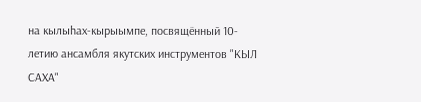на кылыһах-кырыымпе, посвящённый 10-летию ансамбля якутских инструментов "КЫЛ САХА"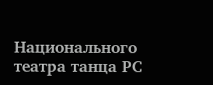Национального театра танца РС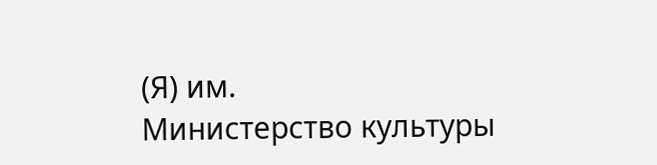(Я) им.
Министерство культуры